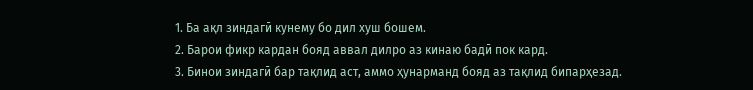1. Ба ақл зиндагӣ кунему бо дил хуш бошем.
2. Барои фикр кардан бояд аввал дилро аз кинаю бадӣ пок кард.
3. Бинои зиндагӣ бар тақлид аст, аммо ҳунарманд бояд аз тақлид бипарҳезад.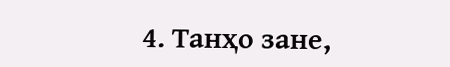4. Танҳо зане,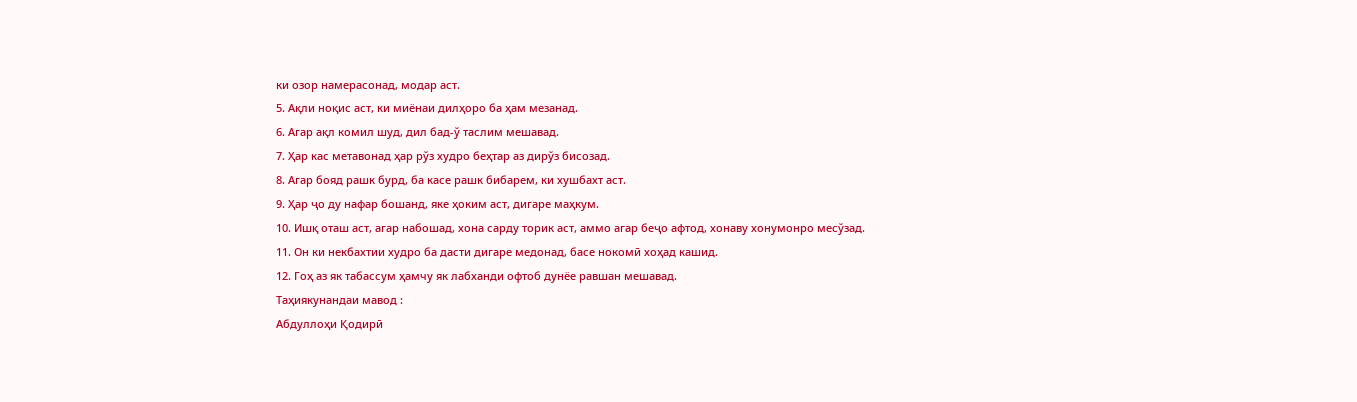ки озор намерасонад, модар аст.
5. Ақли ноқис аст, ки миёнаи дилҳоро ба ҳам мезанад.
6. Агар ақл комил шуд, дил бад-ў таслим мешавад.
7. Ҳар кас метавонад ҳар рўз худро беҳтар аз дирўз бисозад.
8. Агар бояд рашк бурд, ба касе рашк бибарем, ки хушбахт аст.
9. Ҳар ҷо ду нафар бошанд, яке ҳоким аст, дигаре маҳкум.
10. Ишқ оташ аст, агар набошад, хона сарду торик аст, аммо агар беҷо афтод, хонаву хонумонро месўзад.
11. Он ки некбахтии худро ба дасти дигаре медонад, басе нокомӣ хоҳад кашид.
12. Гоҳ аз як табассум ҳамчу як лабханди офтоб дунёе равшан мешавад.
Таҳиякунандаи мавод :
Абдуллоҳи Қодирӣ